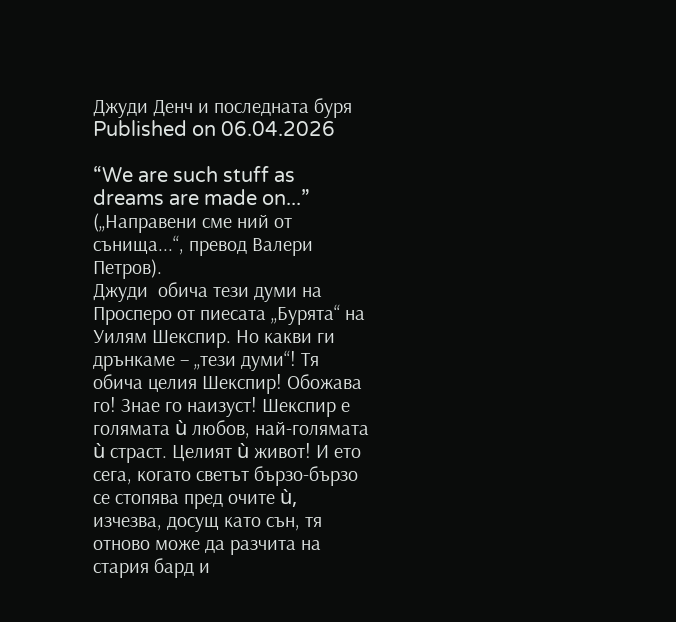Джуди Денч и последната буря
Published on 06.04.2026

“We are such stuff as dreams are made on...” („Направени сме ний от сънища...“, превод Валери Петров).
Джуди  обича тези думи на Просперо от пиесата „Бурята“ на Уилям Шекспир. Но какви ги дрънкаме – „тези думи“! Тя обича целия Шекспир! Обожава го! Знае го наизуст! Шекспир е голямата ù любов, най-голямата ù страст. Целият ù живот! И ето сега, когато светът бързо-бързо се стопява пред очите ù, изчезва, досущ като сън, тя отново може да разчита на стария бард и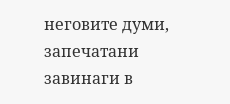неговите думи, запечатани завинаги в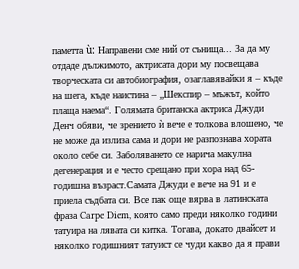паметта ù: Направени сме ний от сънища... За да му отдаде дължимото, актрисата дори му посвещава творческата си автобиография, озаглавявайки я – къде на шега, къде наистина – „Шекспир – мъжът, който плаща наема“. Голямата британска актриса Джуди Денч обяви, че зрението ѝ вече е толкова влошено, че не може да излиза сама и дори не разпознава хората около себе си. Заболяването се нарича макулна дегенерация и е често срещано при хора над 65-годишна възраст.Самата Джуди е вече на 91 и е приела съдбата си. Все пак още вярва в латинската фраза Carpe Diem, която само прeди няколко години татуира на лявата си китка. Тогава, докато двайсет и няколко годишният татуист се чуди какво да я прави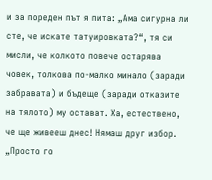и за пореден път я пита: „Ама сигурна ли сте, че искате татуировката?“, тя си мисли, че колкото повече остарява човек, толкова по-малко минало (заради забравата) и бъдеще (заради отказите на тялото) му остават. Ха, естествено, че ще живееш днес! Нямаш друг избор. „Просто го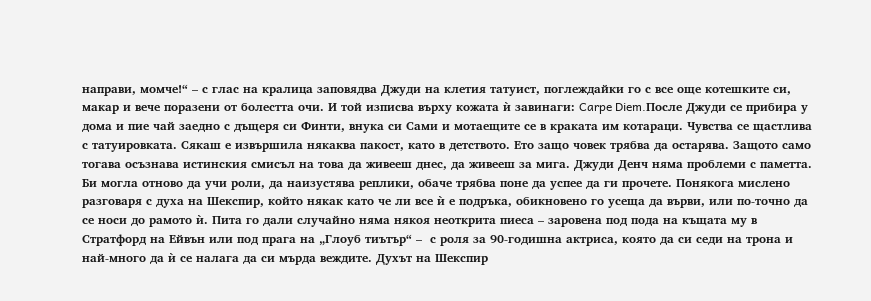направи, момче!“ – с глас на кралица заповядва Джуди на клетия татуист, поглеждайки го с все още котешките си, макар и вече поразени от болестта очи. И той изписва върху кожата ѝ завинаги: Carpe Diem.После Джуди се прибира у дома и пие чай заедно с дъщеря си Финти, внука си Сами и мотаещите се в краката им котараци. Чувства се щастлива с татуировката. Сякаш е извършила някаква пакост, като в детството. Ето защо човек трябва да остарява. Защото само тогава осъзнава истинския смисъл на това да живееш днес, да живееш за мига. Джуди Денч няма проблеми с паметта. Би могла отново да учи роли, да наизустява реплики, обаче трябва поне да успее да ги прочете. Понякога мислено разговаря с духа на Шекспир, който някак като че ли все ѝ е подръка, обикновено го усеща да върви, или по-точно да се носи до рамото ѝ. Пита го дали случайно няма някоя неоткрита пиеса – заровена под пода на къщата му в Стратфорд на Ейвън или под прага на „Глоуб тиътър“ –  с роля за 90-годишна актриса, която да си седи на трона и най-много да ѝ се налага да си мърда веждите. Духът на Шекспир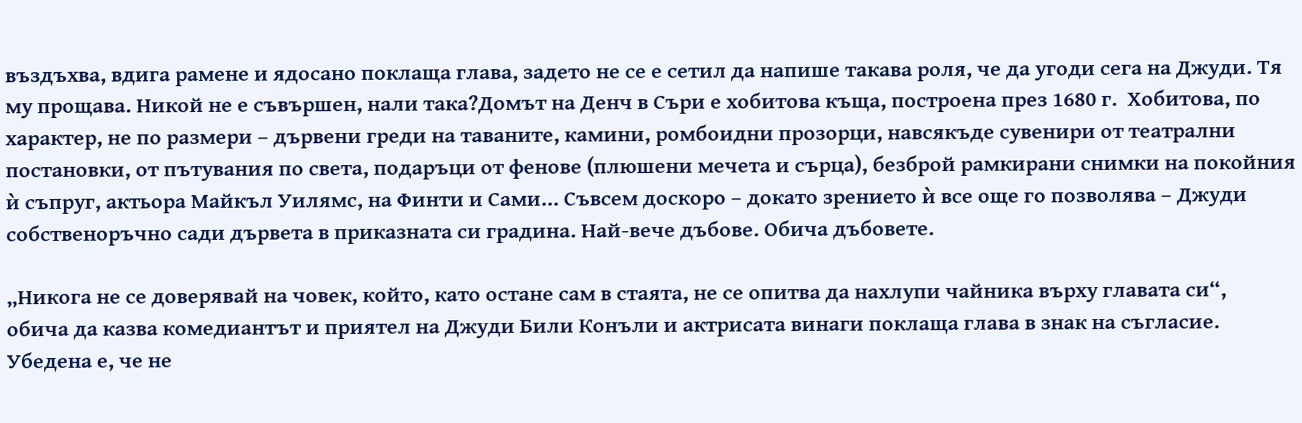въздъхва, вдига рамене и ядосано поклаща глава, задето не се е сетил да напише такава роля, че да угоди сега на Джуди. Тя му прощава. Никой не е съвършен, нали така?Домът на Денч в Съри е хобитова къща, построена през 1680 г.  Хобитова, по характер, не по размери – дървени греди на таваните, камини, ромбоидни прозорци, навсякъде сувенири от театрални постановки, от пътувания по света, подаръци от фенове (плюшени мечета и сърца), безброй рамкирани снимки на покойния ѝ съпруг, актьора Майкъл Уилямс, на Финти и Сами... Съвсем доскоро – докато зрението ѝ все още го позволява – Джуди собственоръчно сади дървета в приказната си градина. Най-вече дъбове. Обича дъбовете.

„Никога не се доверявай на човек, който, като остане сам в стаята, не се опитва да нахлупи чайника върху главата си“,
обича да казва комедиантът и приятел на Джуди Били Конъли и актрисата винаги поклаща глава в знак на съгласие. Убедена е, че не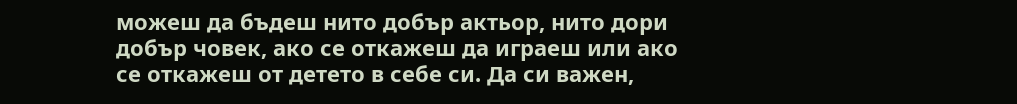можеш да бъдеш нито добър актьор, нито дори добър човек, ако се откажеш да играеш или ако се откажеш от детето в себе си. Да си важен,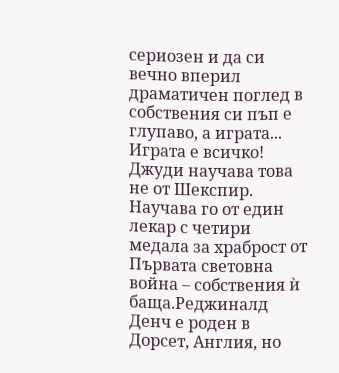сериозен и да си вечно вперил драматичен поглед в собствения си пъп е глупаво, а играта... Играта е всичко! Джуди научава това не от Шекспир. Научава го от един лекар с четири медала за храброст от Първата световна война – собствения ѝ баща.Реджиналд Денч е роден в Дорсет, Англия, но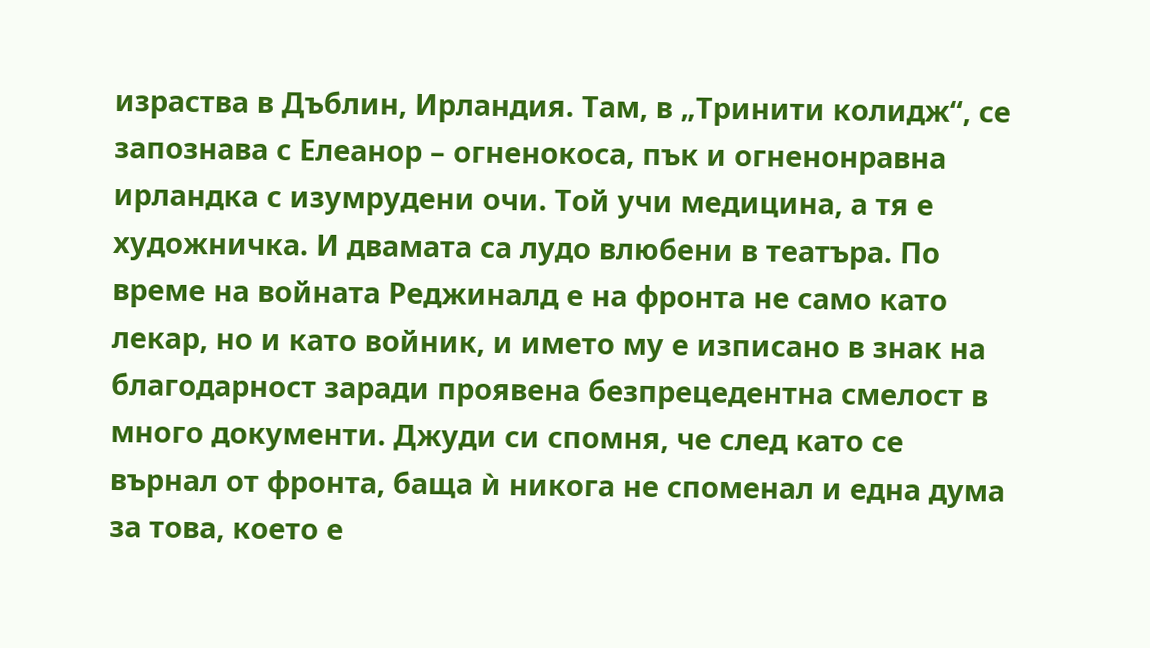израства в Дъблин, Ирландия. Там, в „Тринити колидж“, се запознава с Eлеанор – огненокоса, пък и огненонравна ирландка с изумрудени очи. Той учи медицина, а тя е художничка. И двамата са лудо влюбени в театъра. По време на войната Реджиналд е на фронта не само като лекар, но и като войник, и името му е изписано в знак на благодарност заради проявена безпрецедентна смелост в много документи. Джуди си спомня, че след като се върнал от фронта, баща ѝ никога не споменал и една дума за това, което е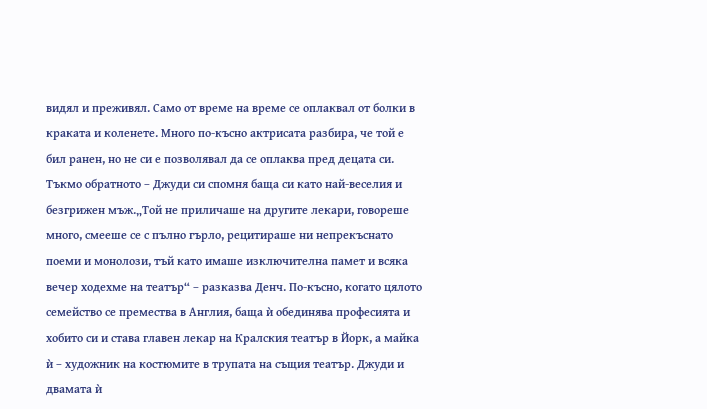видял и преживял. Само от време на време се оплаквал от болки в краката и коленете. Много по-късно актрисата разбира, че той е бил ранен, но не си е позволявал да се оплаква пред децата си. Тъкмо обратното – Джуди си спомня баща си като най-веселия и безгрижен мъж.„Той не приличаше на другите лекари, говореше много, смееше се с пълно гърло, рецитираше ни непрекъснато поеми и монолози, тъй като имаше изключителна памет и всяка вечер ходехме на театър“ – разказва Денч. По-късно, когато цялото семейство се премества в Англия, баща ѝ обединява професията и хобито си и става главен лекар на Кралския театър в Йорк, а майка ѝ – художник на костюмите в трупата на същия театър. Джуди и двамата ѝ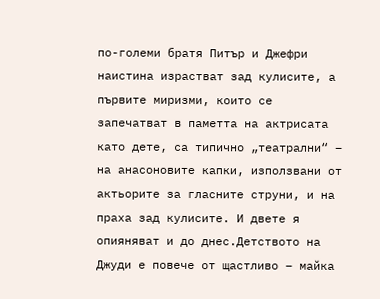по-големи братя Питър и Джефри наистина израстват зад кулисите, а първите миризми, които се запечатват в паметта на актрисата като дете, са типично „театрални“ – на анасоновите капки, използвани от актьорите за гласните струни, и на праха зад кулисите. И двете я опияняват и до днес.Детството на Джуди е повече от щастливо – майка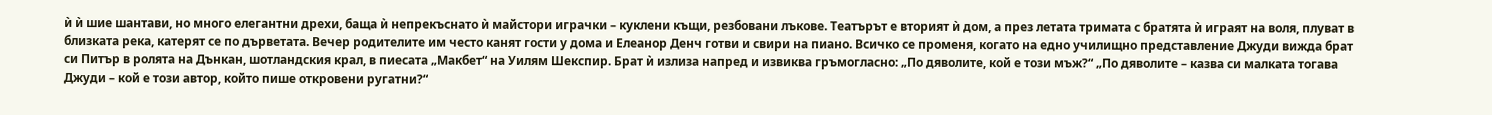ѝ ѝ шие шантави, но много елегантни дрехи, баща ѝ непрекъснато ѝ майстори играчки – куклени къщи, резбовани лъкове. Театърът е вторият ѝ дом, а през летата тримата с братята ѝ играят на воля, плуват в близката река, катерят се по дърветата. Вечер родителите им често канят гости у дома и Елеанор Денч готви и свири на пиано. Всичко се променя, когато на едно училищно представление Джуди вижда брат си Питър в ролята на Дънкан, шотландския крал, в пиесата „Макбет“ на Уилям Шекспир. Брат ѝ излиза напред и извиква гръмогласно: „По дяволите, кой е този мъж?“ „По дяволите – казва си малката тогава Джуди – кой е този автор, който пише откровени ругатни?“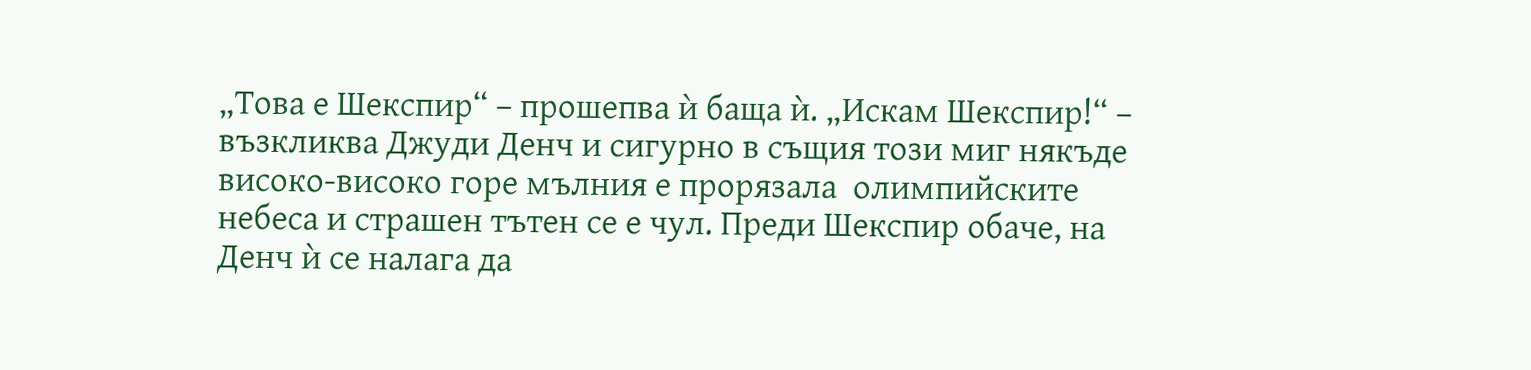„Това е Шекспир“ – прошепва ѝ баща ѝ. „Искам Шекспир!“ – възкликва Джуди Денч и сигурно в същия този миг някъде високо-високо горе мълния е прорязала  олимпийските небеса и страшен тътен се е чул. Преди Шекспир обаче, на Денч ѝ се налага да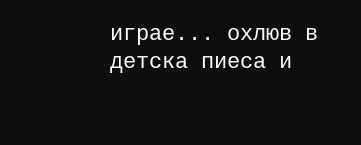играе... охлюв в детска пиеса и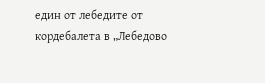един от лебедите от кордебалета в „Лебедово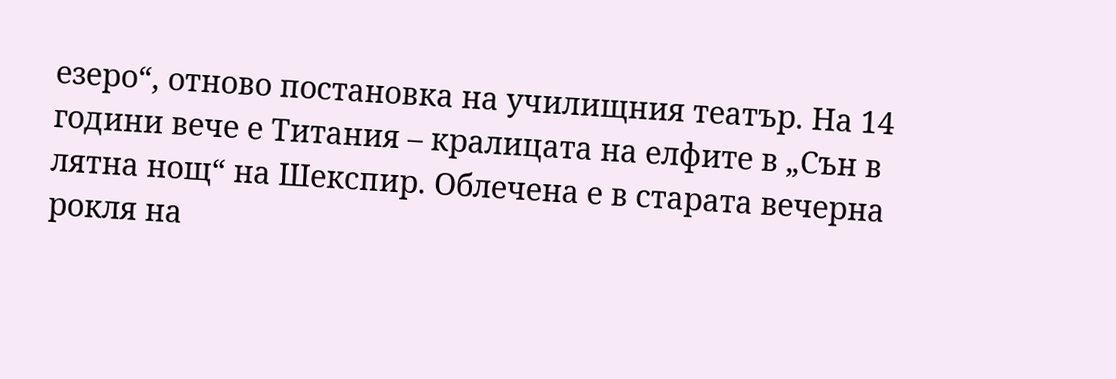езеро“, отново постановка на училищния театър. На 14 години вече е Титания – кралицата на елфите в „Сън в лятна нощ“ на Шекспир. Облечена е в старата вечерна рокля на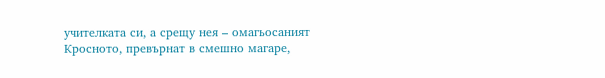учителката си, а срещу нея – омагьосаният Кросното, превърнат в смешно магаре,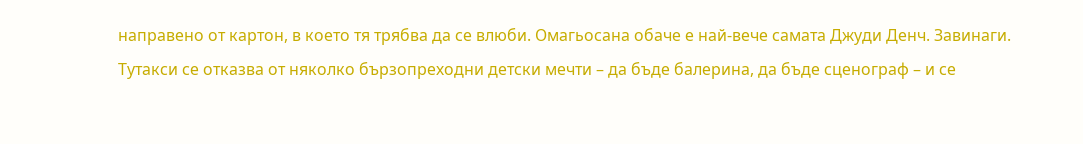направено от картон, в което тя трябва да се влюби. Омагьосана обаче е най-вече самата Джуди Денч. Завинаги. Тутакси се отказва от няколко бързопреходни детски мечти – да бъде балерина, да бъде сценограф – и се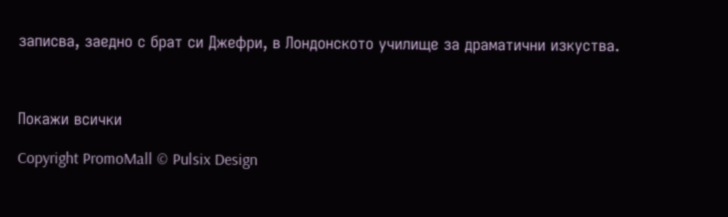записва, заедно с брат си Джефри, в Лондонското училище за драматични изкуства.



Покажи всички

Copyright PromoMall © Pulsix Design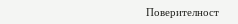Поверителност